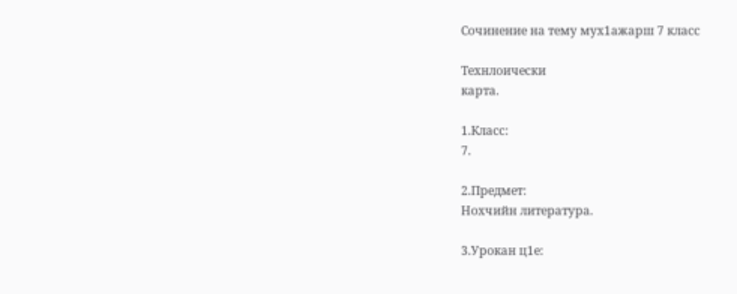Сочинение на тему мух1ажарш 7 класс

Технлоически
карта.

1.Класс:
7.

2.Предмет:
Нохчийн литература.

3.Урокан ц1е: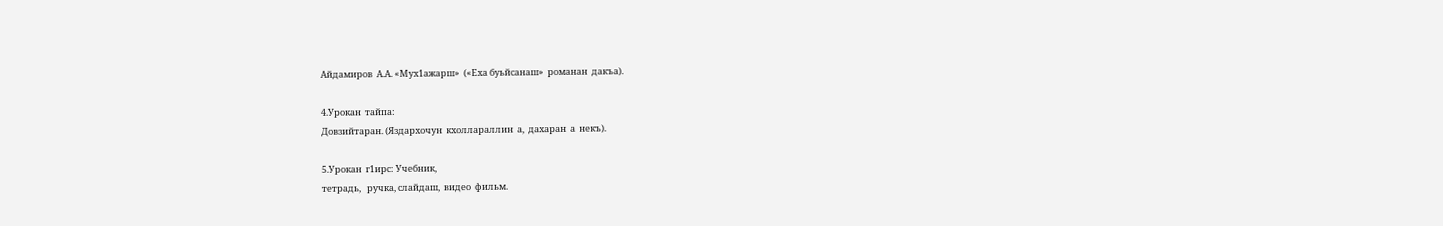Айдамиров  А.А. «Мух1ажарш»  («Еха буьйсанаш»  романан  дакъа).

4.Урокан  тайпа:
Довзийтаран. (Яздархочун  кхоллараллин  а,  дахаран  а  некъ).

5.Урокан  г1ирс: Учебник,
тетрадь,   ручка, слайдаш,  видео  фильм.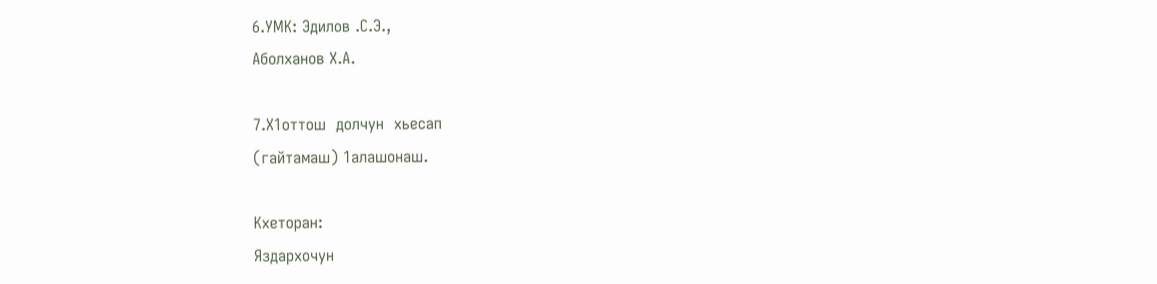6.УМК: Эдилов .С.Э.,
Аболханов Х.А.

7.Х1оттош  долчун  хьесап
(гайтамаш) 1алашонаш.

Кхеторан:
Яздархочун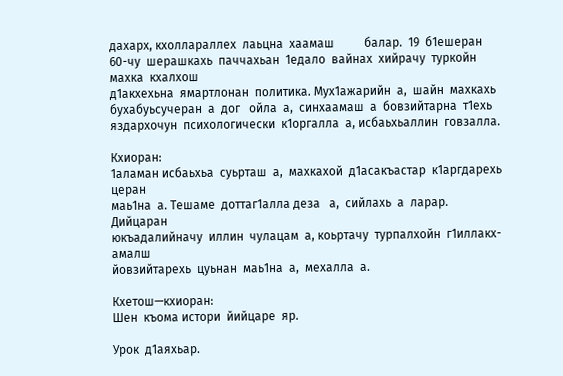дахарх, кхоллараллех  лаьцна  хаамаш          балар.  19  б1ешеран
60-чу  шерашкахь  паччахьан  1едало  вайнах  хийрачу  туркойн  махка  кхалхош
д1акхехьна  ямартлонан  политика. Мух1ажарийн  а,  шайн  махкахь
бухабуьсучеран  а  дог   ойла  а,  синхаамаш  а  бовзийтарна  т1ехь
яздархочун  психологически  к1оргалла  а, исбаьхьаллин  говзалла.

Кхиоран:
1аламан исбаьхьа  суьрташ  а,  махкахой  д1асакъастар  к1аргдарехь  церан
маь1на  а. Тешаме  доттаг1алла деза   а,  сийлахь  а  ларар. Дийцаран
юкъадалийначу  иллин  чулацам  а, коьртачу  турпалхойн  г1иллакх-амалш
йовзийтарехь  цуьнан  маь1на  а,  мехалла  а.

Кхетош—кхиоран:
Шен  къома истори  йийцаре  яр.

Урок  д1аяхьар.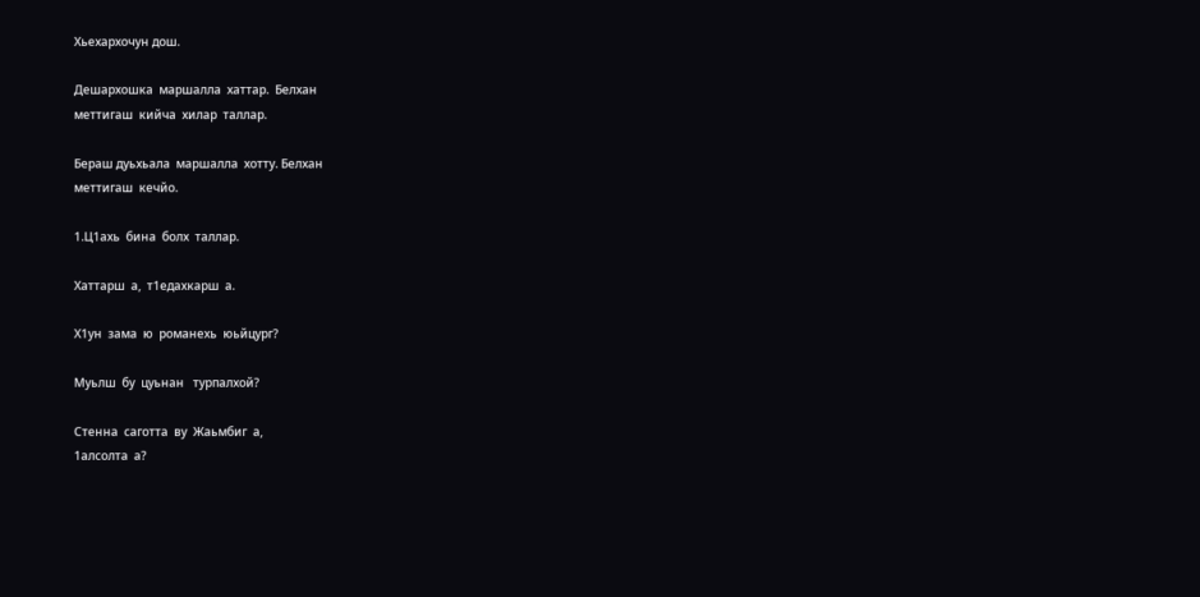Хьехархочун дош.

Дешархошка  маршалла  хаттар.  Белхан
меттигаш  кийча  хилар  таллар.

Бераш дуьхьала  маршалла  хотту. Белхан
меттигаш  кечйо.

1.Ц1ахь  бина  болх  таллар.

Хаттарш  а,  т1едахкарш  а.

Х1ун  зама  ю  романехь  юьйцург?

Муьлш  бу  цуьнан   турпалхой?

Стенна  саготта  ву  Жаьмбиг  а,
1алсолта  а?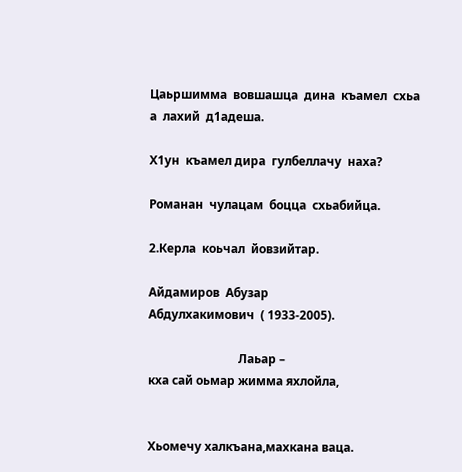Цаьршимма  вовшашца  дина  къамел  схьа
а  лахий  д1адеша.

Х1ун  къамел дира  гулбеллачу  наха?

Романан  чулацам  боцца  схьабийца.

2.Керла  коьчал  йовзийтар.

Айдамиров  Абузар
Абдулхакимович  ( 1933-2005).

                              Лаьар –
кха сай оьмар жимма яхлойла,


Хьомечу халкъана,махкана ваца.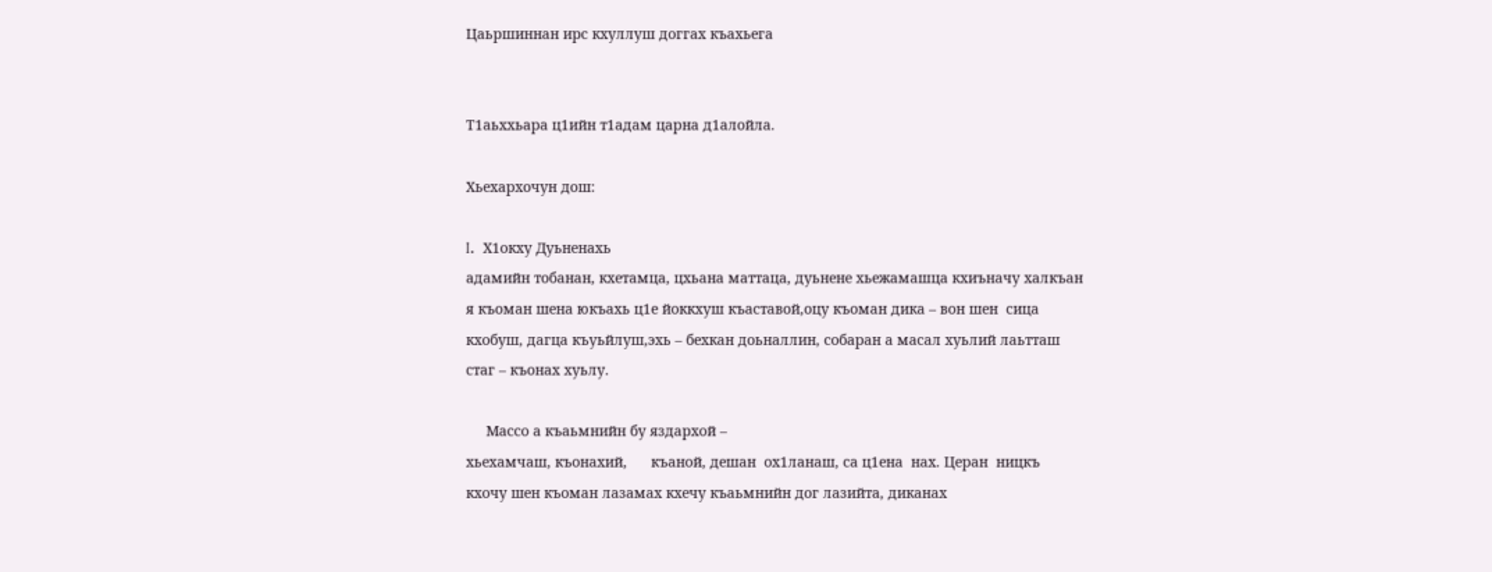Цаьршиннан ирс кхуллуш доггах къахьега


Т1аьххьара ц1ийн т1адам царна д1алойла.

Хьехархочун дош:

I.  Х1окху Дуьненахь
адамийн тобанан, кхетамца, цхьана маттаца, дуьнене хьежамашца кхиъначу халкъан
я къоман шена юкъахь ц1е йоккхуш къаставой,оцу къоман дика – вон шен  сица
кхобуш, дагца къуьйлуш,эхь – бехкан доьналлин, собаран а масал хуьлий лаьтташ
стаг – къонах хуьлу.

     Массо а къаьмнийн бу яздархой –
хьехамчаш, къонахий,      къаной, дешан  ох1ланаш, са ц1ена  нах. Церан  ницкъ
кхочу шен къоман лазамах кхечу къаьмнийн дог лазийта, диканах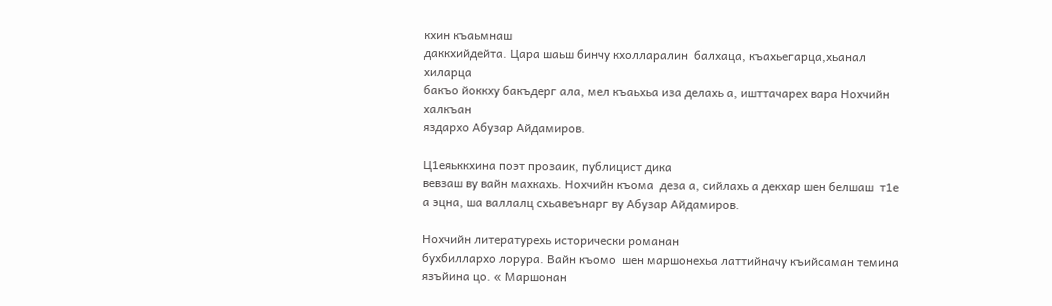кхин къаьмнаш
даккхийдейта. Цара шаьш бинчу кхолларалин  балхаца, къахьегарца,хьанал хиларца
бакъо йоккху бакъдерг ала, мел къаьхьа иза делахь а, ишттачарех вара Нохчийн халкъан
яздархо Абузар Айдамиров.

Ц1еяьккхина поэт прозаик, публицист дика
вевзаш ву вайн махкахь. Нохчийн къома  деза а, сийлахь а декхар шен белшаш  т1е
а эцна, ша валлалц схьавеънарг ву Абузар Айдамиров.

Нохчийн литературехь исторически романан
бухбиллархо лорура. Вайн къомо  шен маршонехьа латтийначу къийсаман темина
язъйина цо. « Маршонан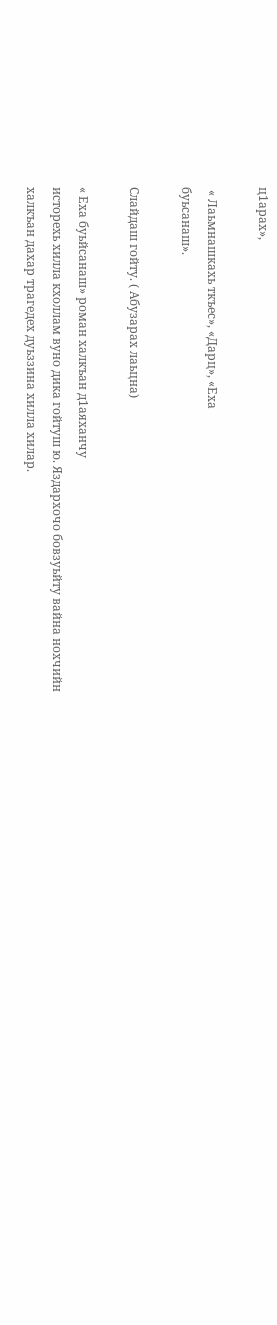ц1арах»,

 « Лаьмнашкахь ткъес», «Дарц», «Еха
буьсанаш».

Слайдаш гойту. ( Абузарах лаьцна)

« Еха буьйсанаш» роман халкъан д1аяханчу
исторехь хилла кхоллам вуно дика гойтуш ю. Яздархочо бовзуьйту вайна нохчийн
халкъан дахар трагедех дуьззина хилла хилар.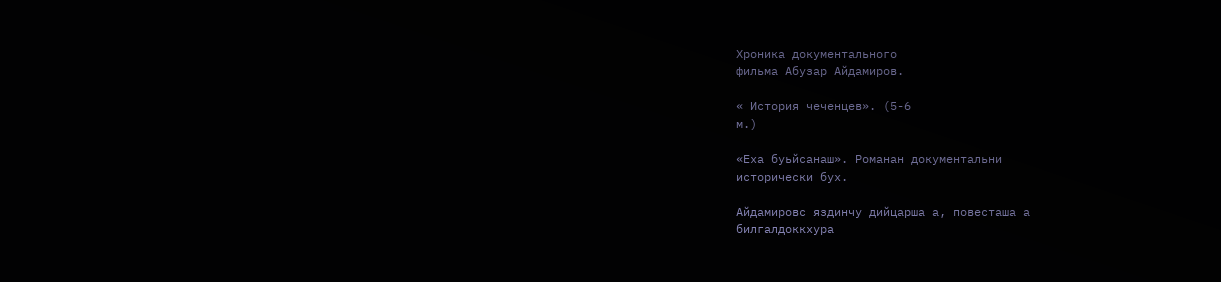Хроника документального
фильма Абузар Айдамиров.

« История чеченцев». (5-6
м.)

«Еха буьйсанаш». Романан документальни
исторически бух.

Айдамировс яздинчу дийцарша а, повесташа а
билгалдоккхура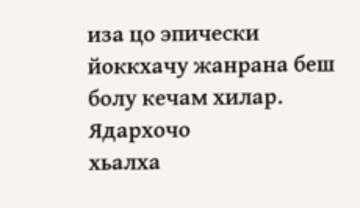иза цо эпически йоккхачу жанрана беш болу кечам хилар. Ядархочо
хьалха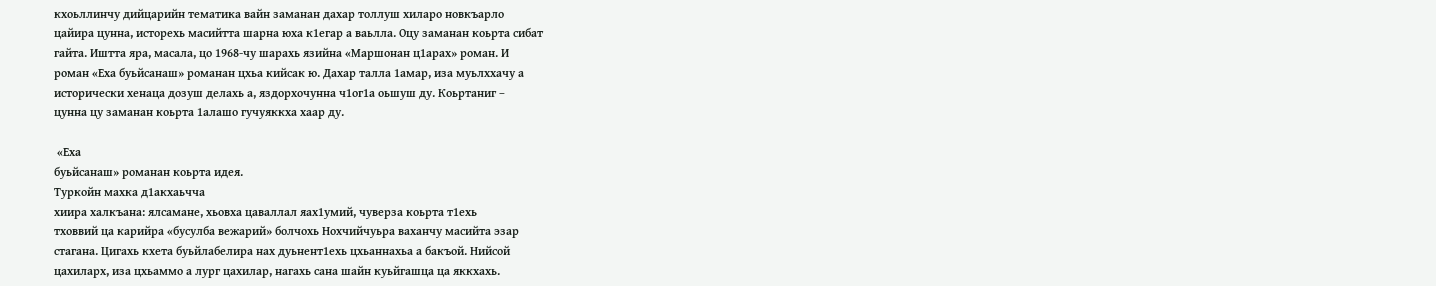кхоьллинчу дийцарийн тематика вайн заманан дахар толлуш хиларо новкъарло
цайира цунна, исторехь масийтта шарна юха к1егар а ваьлла. Оцу заманан коьрта сибат
гайта. Иштта яра, масала, цо 1968-чу шарахь язийна «Маршонан ц1арах» роман. И
роман «Еха буьйсанаш» романан цхьа кийсак ю. Дахар талла 1амар, иза муьлххачу а
исторически хенаца дозуш делахь а, яздорхочунна ч1ог1а оьшуш ду. Коьртаниг –
цунна цу заманан коьрта 1алашо гучуяккха хаар ду.

 «Еха
буьйсанаш» романан коьрта идея.
Туркойн махка д1акхаьчча
хиира халкъана: ялсамане, хьовха цаваллал яах1умий, чуверза коьрта т1ехь
тховвий ца карийра «бусулба вежарий» болчохь Нохчийчуьра ваханчу масийта эзар
стагана. Цигахь кхета буьйлабелира нах дуьнент1ехь цхьаннахьа а бакъой. Нийсой
цахиларх, иза цхьаммо а лург цахилар, нагахь сана шайн куьйгашца ца яккхахь.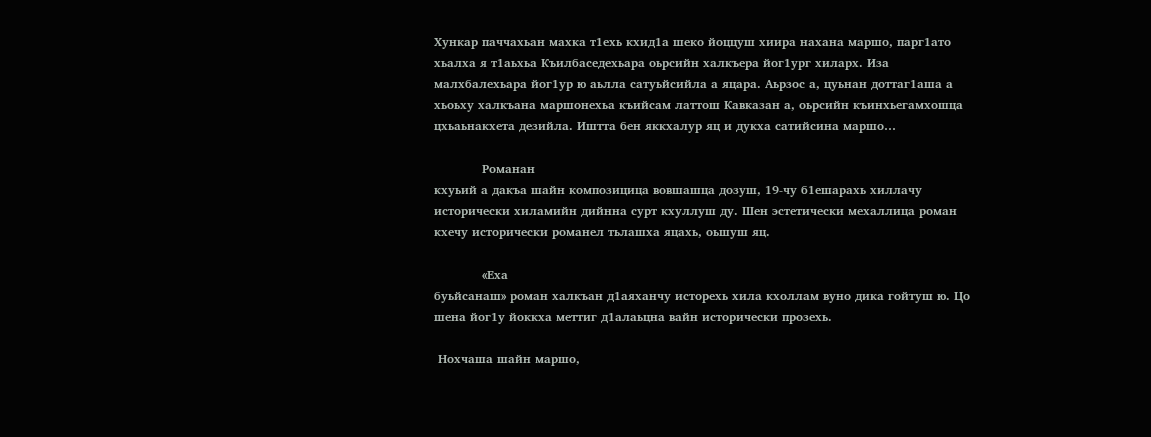Хункар паччахьан махка т1ехь кхид1а шеко йоццуш хиира нахана маршо, парг1ато
хьалха я т1аьхьа Къилбаседехьара оьрсийн халкъера йог1ург хиларх. Иза
малхбалехьара йог1ур ю аьлла сатуьйсийла а яцара. Аьрзос а, цуьнан доттаг1аша а
хьоьху халкъана маршонехьа къийсам латтош Кавказан а, оьрсийн къинхьегамхошца
цхьаьнакхета дезийла. Иштта бен яккхалур яц и дукха сатийсина маршо…

            Романан
кхуьий а дакъа шайн композицица вовшашца дозуш, 19-чу б1ешарахь хиллачу
исторически хиламийн дийнна сурт кхуллуш ду. Шен эстетически мехаллица роман
кхечу исторически романел тьлашха яцахь, оьшуш яц.

            «Еха
буьйсанаш» роман халкъан д1аяханчу исторехь хила кхоллам вуно дика гойтуш ю. Цо
шена йог1у йоккха меттиг д1алаьцна вайн исторически прозехь.

 Нохчаша шайн маршо,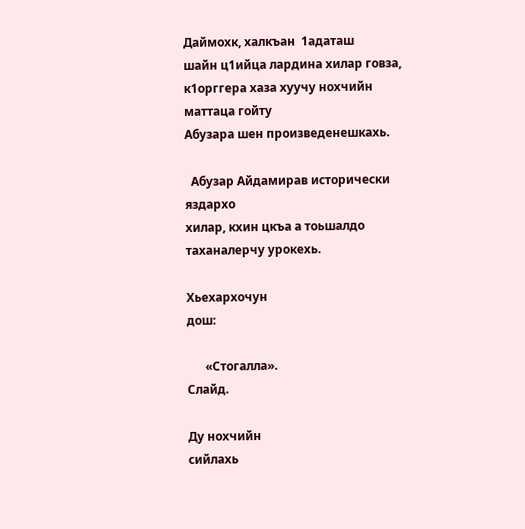Даймохк, халкъан  1адаташ
шайн ц1ийца лардина хилар говза, к1орггера хаза хуучу нохчийн маттаца гойту
Абузара шен произведенешкахь.

  Абузар Айдамирав исторически яздархо
хилар, кхин цкъа а тоьшалдо таханалерчу урокехь.

Хьехархочун
дош:

      «Стогалла».
Слайд.

Ду нохчийн
сийлахь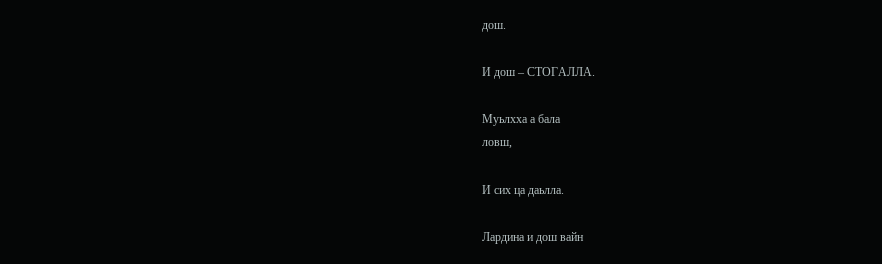дош.

И дош – СТОГАЛЛА.

Муьлхха а бала
ловш,

И сих ца даьлла.

Лардина и дош вайн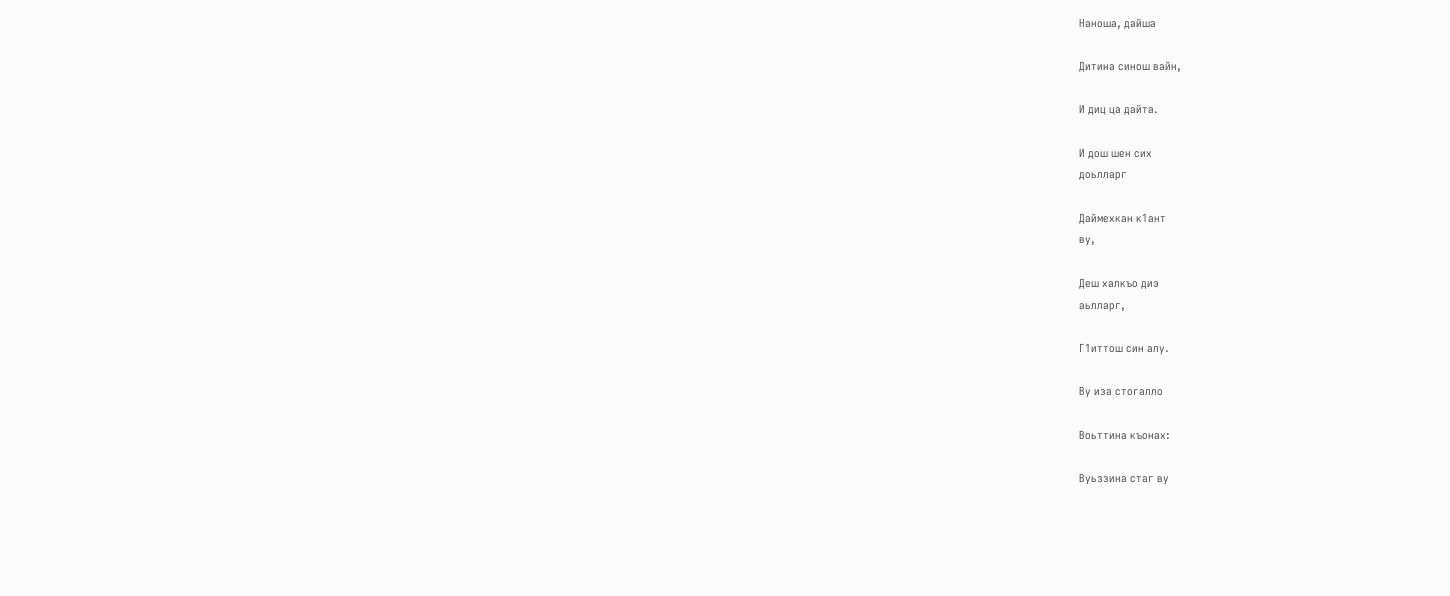Наноша, дайша

Дитина синош вайн,

И диц ца дайта.

И дош шен сих
доьлларг

Даймехкан к1ант
ву,

Деш халкъо диэ
аьлларг,

Г1иттош син алу.

Ву иза стогалло

Воьттина къонах:

Вуьззина стаг ву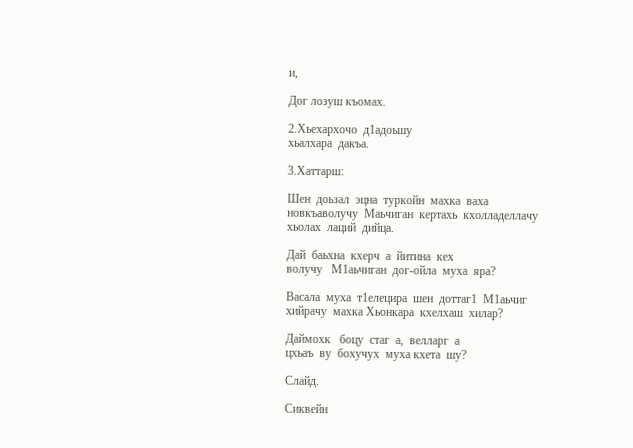и,

Дог лозуш къомах.

2.Хьехархочо  д1адоьшу
хьалхара  дакъа.

3.Хаттарш:

Шен  доьзал  эцна  туркойн  махка  ваха
новкъаволучу  Маьчиган  кертахь  кхолладеллачу  хьолах  лаций  дийца.

Дай  баьхна  кхерч  а  йитина  кех
волучу   М1аьчиган  дог-ойла  муха  яра?

Васала  муха  т1елецира  шен  доттаг1  М1аьчиг
хийрачу  махка Хьонкара  кхелхаш  хилар?

Даймохк   боцу  стаг  а,  велларг  а
цхьаъ  ву  бохучух  муха кхета  шу?

Слайд.

Сиквейн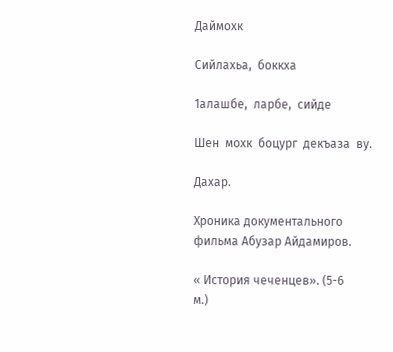Даймохк

Сийлахьа,  боккха

1алашбе,  ларбе,  сийде

Шен  мохк  боцург  декъаза  ву.

Дахар.

Хроника документального
фильма Абузар Айдамиров.

« История чеченцев». (5-6
м.)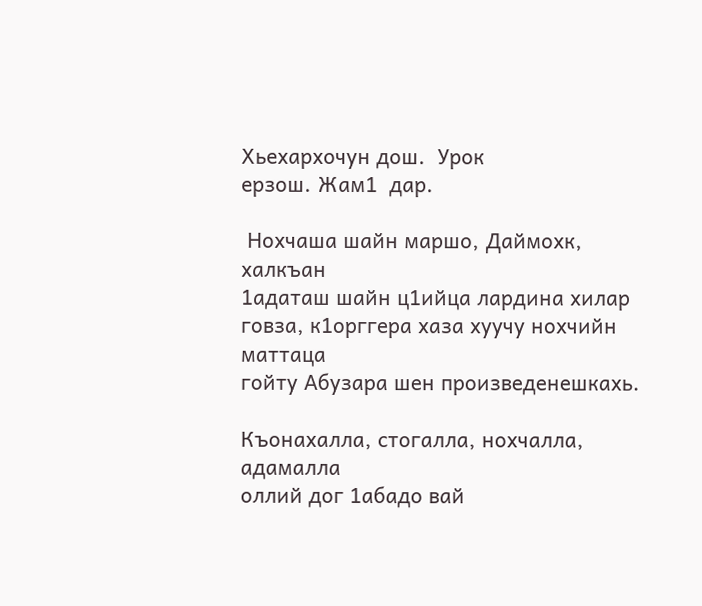Хьехархочун дош.  Урок
ерзош. Жам1  дар.

 Нохчаша шайн маршо, Даймохк, халкъан
1адаташ шайн ц1ийца лардина хилар говза, к1орггера хаза хуучу нохчийн маттаца
гойту Абузара шен произведенешкахь.

Къонахалла, стогалла, нохчалла, адамалла
оллий дог 1абадо вай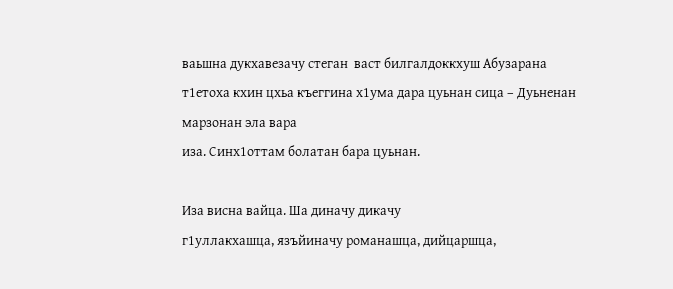ваьшна дукхавезачу стеган  васт билгалдоккхуш Абузарана
т1етоха кхин цхьа къеггина х1ума дара цуьнан сица – Дуьненан марзонан эла вара
иза. Синх1оттам болатан бара цуьнан.

Иза висна вайца. Ша диначу дикачу
г1уллакхашца, язъйиначу романашца, дийцаршца,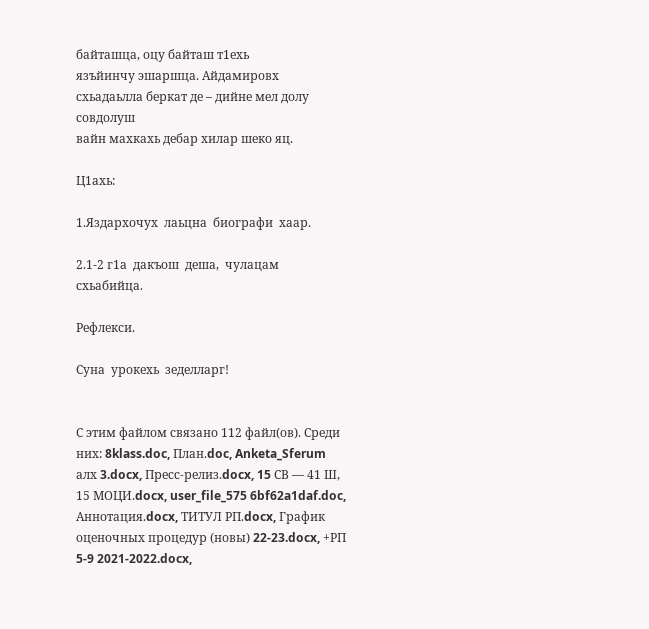байташца, оцу байташ т1ехь
язъйинчу эшаршца. Айдамировх схьадаьлла беркат де – дийне мел долу совдолуш
вайн махкахь дебар хилар шеко яц.

Ц1ахь:

1.Яздархочух  лаьцна  биографи  хаар.

2.1-2 г1а  дакъош  деша,  чулацам
схьабийца.

Рефлекси.

Суна  урокехь  зеделларг!


С этим файлом связано 112 файл(ов). Среди них: 8klass.doc, План.doc, Anketa_Sferum алх 3.docx, Пресс-релиз.docx, 15 СВ — 41 Ш, 15 МОЦИ.docx, user_file_575 6bf62a1daf.doc, Аннотация.docx, ТИТУЛ РП.docx, График оценочных процедур (новы) 22-23.docx, +РП 5-9 2021-2022.docx,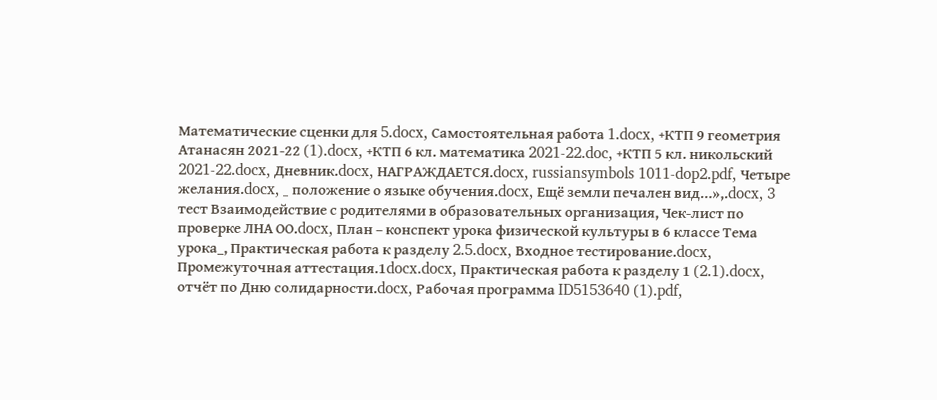Математические сценки для 5.docx, Самостоятельная работа 1.docx, +КТП 9 геометрия Атанасян 2021-22 (1).docx, +КТП 6 кл. математика 2021-22.doc, +КТП 5 кл. никольский 2021-22.docx, Дневник.docx, НАГРАЖДАЕТСЯ.docx, russiansymbols 1011-dop2.pdf, Четыре желания.docx, _ положение о языке обучения.docx, Ещё земли печален вид…»,.docx, 3 тест Взаимодействие с родителями в образовательных организация, Чек-лист по проверке ЛНА ОО.docx, План – конспект урока физической культуры в 6 классе Тема урока_, Практическая работа к разделу 2.5.docx, Входное тестирование.docx, Промежуточная аттестация.1docx.docx, Практическая работа к разделу 1 (2.1).docx, отчёт по Дню солидарности.docx, Рабочая программа ID5153640 (1).pdf,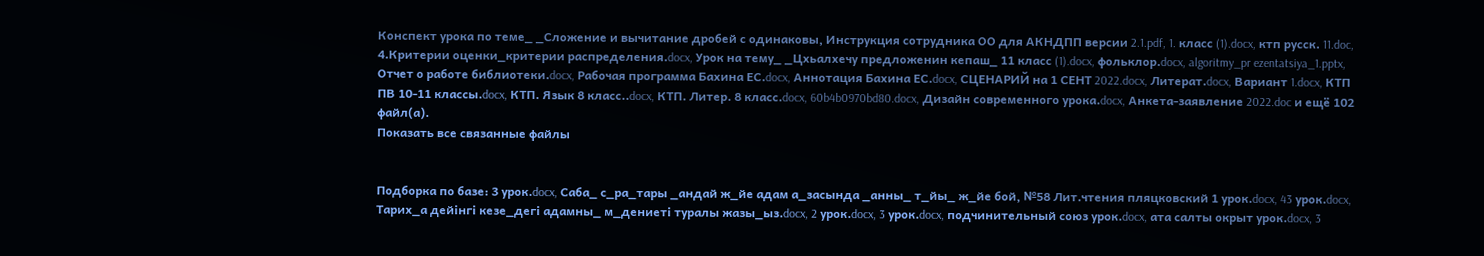Конспект урока по теме_ _Сложение и вычитание дробей с одинаковы, Инструкция сотрудника ОО для АКНДПП версии 2.1.pdf, 1. класс (1).docx, ктп русск. 11.doc, 4.Критерии оценки_критерии распределения.docx, Урок на тему_ _Цхьалхечу предложенин кепаш_ 11 класс (1).docx, фольклор.docx, algoritmy_pr ezentatsiya_1.pptx, Отчет о работе библиотеки.docx, Рабочая программа Бахина ЕС.docx, Аннотация Бахина ЕС.docx, СЦЕНАРИЙ на 1 СЕНТ 2022.docx, Литерат.docx, Вариант 1.docx, КТП ПВ 10-11 классы.docx, КТП. Язык 8 класс..docx, КТП. Литер. 8 класс.docx, 60b4b0970bd80.docx, Дизайн современного урока.docx, Анкета-заявление 2022.doc и ещё 102 файл(а).
Показать все связанные файлы


Подборка по базе: 3 урок.docx, Саба_ с_ра_тары _андай ж_йе адам а_засында _анны_ т_йы_ ж_йе бой, №58 Лит.чтения пляцковский 1 урок.docx, 43 урок.docx, Тарих_а дейінгі кезе_дегі адамны_ м_дениеті туралы жазы_ыз.docx, 2 урок.docx, 3 урок.docx, подчинительный союз урок.docx, ата салты окрыт урок.docx, 3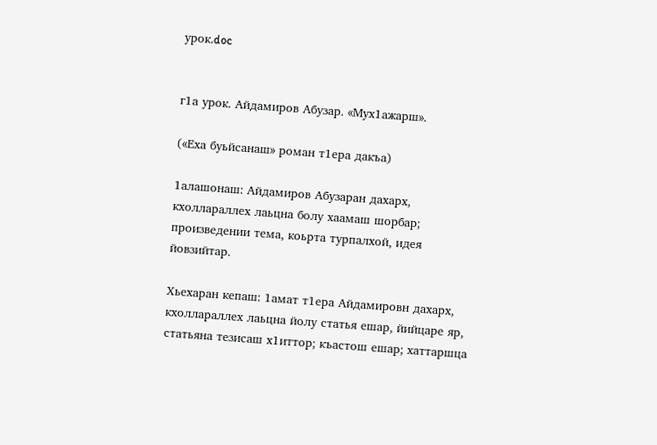урок.doc


г1а урок. Айдамиров Абузар. «Мух1ажарш».

(«Еха буьйсанаш» роман т1ера дакъа)

1алашонаш: Айдамиров Абузаран дахарх, кхоллараллех лаьцна болу хаамаш шорбар; произведении тема, коьрта турпалхой, идея йовзийтар.

Хьехаран кепаш: 1амат т1ера Айдамировн дахарх, кхоллараллех лаьцна йолу статья ешар, йийцаре яр, статьяна тезисаш х1иттор; къастош ешар; хаттаршца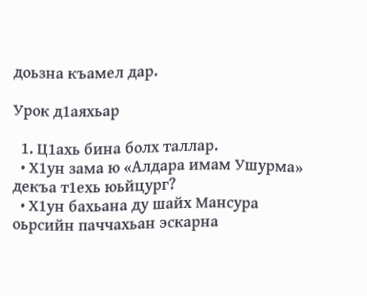доьзна къамел дар.

Урок д1аяхьар

  1. Ц1ахь бина болх таллар.
  • Х1ун зама ю «Алдара имам Ушурма» декъа т1ехь юьйцург?
  • Х1ун бахьана ду шайх Мансура оьрсийн паччахьан эскарна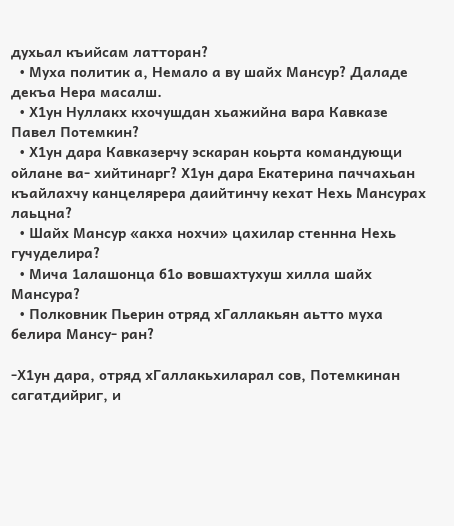духьал къийсам латторан?
  • Муха политик а, Немало а ву шайх Мансур? Даладе декъа Нера масалш.
  • Х1ун Нуллакх кхочушдан хьажийна вара Кавказе Павел Потемкин?
  • Х1ун дара Кавказерчу эскаран коьрта командующи ойлане ва- хийтинарг? Х1ун дара Екатерина паччахьан къайлахчу канцелярера даийтинчу кехат Нехь Мансурах лаьцна?
  • Шайх Мансур «акха нохчи» цахилар стеннна Нехь гучуделира?
  • Мича 1алашонца б1о вовшахтухуш хилла шайх Мансура?
  • Полковник Пьерин отряд хГаллакьян аьтто муха белира Мансу- ран?

-Х1ун дара, отряд хГаллакьхиларал сов, Потемкинан сагатдийриг, и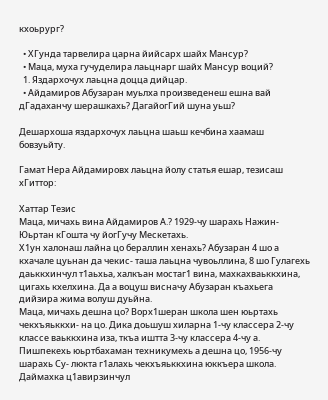кхоьрург?

  • ХГунда тарвелира царна йийсарх шайх Мансур?
  • Маца, муха гучуделира лаьцнарг шайх Мансур воций?
  1. Яздархочух лаьцна доцца дийцар.
  • Айдамиров Абузаран муьлха произведенеш ешна вай дГадаханчу шерашкахь? ДагайогГий шуна уьш?

Дешархоша яздархочух лаьцна шаьш кечбина хаамаш бовзуьйту.

Гамат Нера Айдамировх лаьцна йолу статья ешар, тезисаш хГиттор:

Хаттар Тезис
Маца, мичахь вина Айдамиров А.? 1929-чу шарахь Нажин-Юьртан кГошта чу йогГучу Мескетахь.
Х1ун халонаш лайна цо бераллин хенахь? Абузаран 4 шо а кхачале цуьнан да чекис- таша лаьцна чувоьллина, 8 шо Гулагехь даьккхинчул т1аьхьа, халкъан мостаг1 вина, махкахваьккхина, цигахь кхелхина. Да а воцуш висначу Абузаран къахьега дийзира жима волуш дуьйна.
Маца, мичахь дешна цо? Ворх1шеран школа шен юьртахь чекхъяьккхи- на цо. Дика доьшуш хиларна 1-чу классера 2-чу классе ваьккхина иза, ткъа иштта 3-чу классера 4-чу а. Пишпекехь юьртбахаман техникумехь а дешна цо, 1956-чу шарахь Су- люкта г1алахь чекхъяьккхина юккъера школа. Даймахка ц1авирзинчул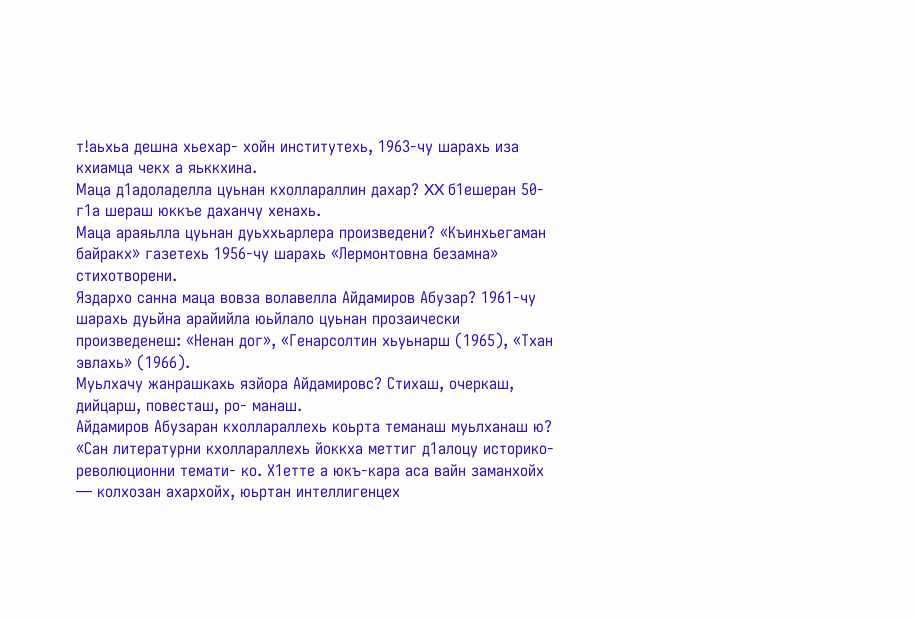т!аьхьа дешна хьехар- хойн институтехь, 1963-чу шарахь иза кхиамца чекх а яьккхина.
Маца д1адоладелла цуьнан кхоллараллин дахар? XX б1ешеран 50-г1а шераш юккъе даханчу хенахь.
Маца араяьлла цуьнан дуьххьарлера произведени? «Къинхьегаман байракх» газетехь 1956-чу шарахь «Лермонтовна безамна» стихотворени.
Яздархо санна маца вовза волавелла Айдамиров Абузар? 1961-чу шарахь дуьйна арайийла юьйлало цуьнан прозаически произведенеш: «Ненан дог», «Генарсолтин хьуьнарш (1965), «Тхан эвлахь» (1966).
Муьлхачу жанрашкахь язйора Айдамировс? Стихаш, очеркаш, дийцарш, повесташ, ро- манаш.
Айдамиров Абузаран кхоллараллехь коьрта теманаш муьлханаш ю? «Сан литературни кхоллараллехь йоккха меттиг д1алоцу историко-революционни темати- ко. Х1етте а юкъ-кара аса вайн заманхойх — колхозан ахархойх, юьртан интеллигенцех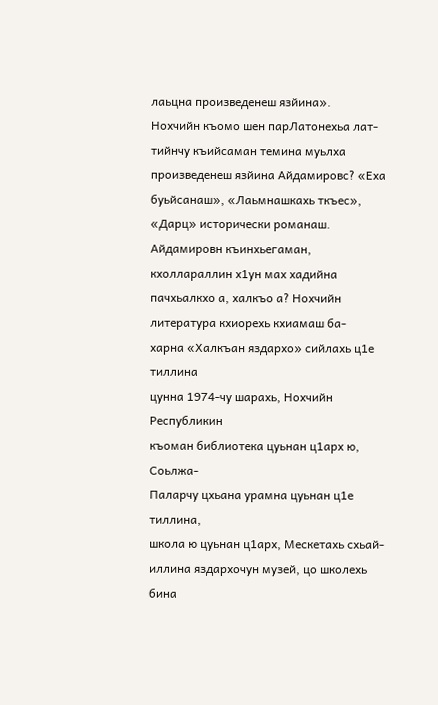лаьцна произведенеш язйина».
Нохчийн къомо шен парЛатонехьа лат- тийнчу къийсаман темина муьлха произведенеш язйина Айдамировс? «Еха буьйсанаш», «Лаьмнашкахь ткъес», «Дарц» исторически романаш.
Айдамировн къинхьегаман, кхоллараллин х1ун мах хадийна пачхьалкхо а, халкъо а? Нохчийн литература кхиорехь кхиамаш ба-
харна «Халкъан яздархо» сийлахь ц1е тиллина
цунна 1974-чу шарахь, Нохчийн Республикин
къоман библиотека цуьнан ц1арх ю, Соьлжа-
Паларчу цхьана урамна цуьнан ц1е тиллина,
школа ю цуьнан ц1арх, Мескетахь схьай-
иллина яздархочун музей, цо школехь бина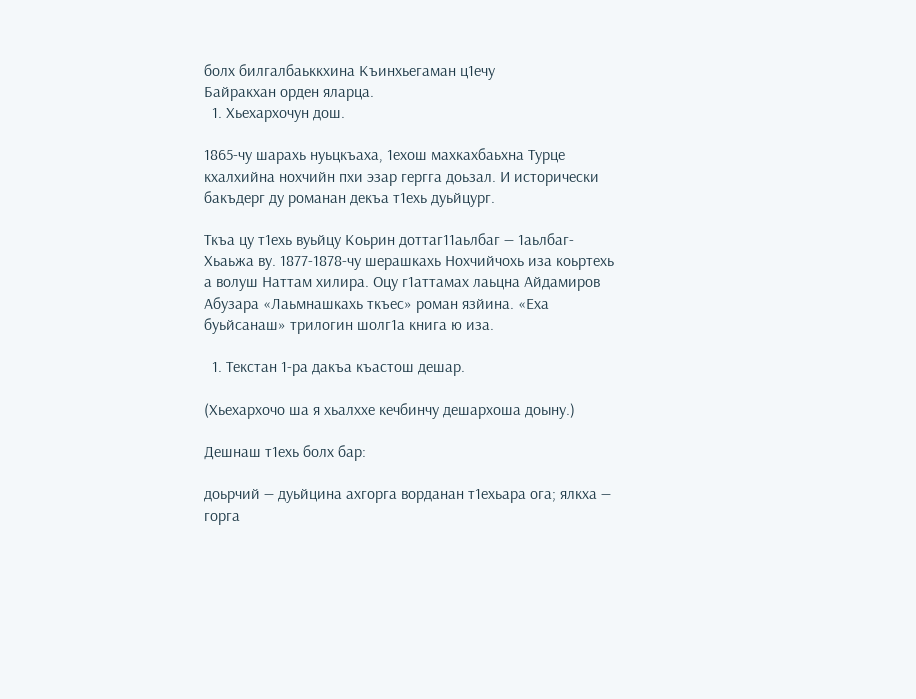болх билгалбаьккхина Къинхьегаман ц1ечу
Байракхан орден яларца.
  1. Хьехархочун дош.

1865-чу шарахь нуьцкъаха, 1ехош махкахбаьхна Турце кхалхийна нохчийн пхи эзар гергга доьзал. И исторически бакъдерг ду романан декъа т1ехь дуьйцург.

Ткъа цу т1ехь вуьйцу Коьрин доттаг11аьлбаг — 1аьлбаг-Хьаьжа ву. 1877-1878-чу шерашкахь Нохчийчохь иза коьртехь а волуш Наттам хилира. Оцу г1аттамах лаьцна Айдамиров Абузара «Лаьмнашкахь ткъес» роман язйина. «Еха буьйсанаш» трилогин шолг1а книга ю иза.

  1. Текстан 1-ра дакъа къастош дешар.

(Хьехархочо ша я хьалххе кечбинчу дешархоша доыну.)

Дешнаш т1ехь болх бар:

доьрчий — дуьйцина ахгорга ворданан т1ехьара ога; ялкха — горга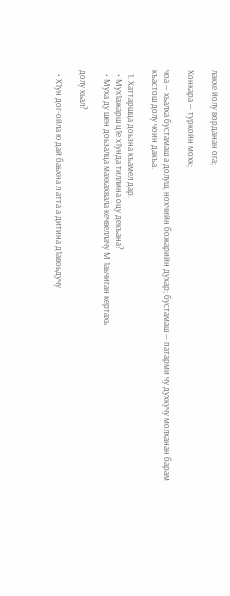лакхе йолу ворданан ога;

Хонкара — туркойн мохк;

чоа — хьалха бустамаш а долуш, нохчийн божарийн духар; бустамаш — патарми чу духкучу молханан барам къастош долу чоин дакъа.

  1. Хаттаршца доьзна къамел дар.
  • Мух1ажарш ц1е х1унда тиллина оцу декъана?
  • Муха ду шен доьзалца махкахвала кечвеллачу М 1аьчиган кертахь

долу хьал?

  • Х1ун дог-ойла ю дай баьхна л атта а дитина д1авоьдучу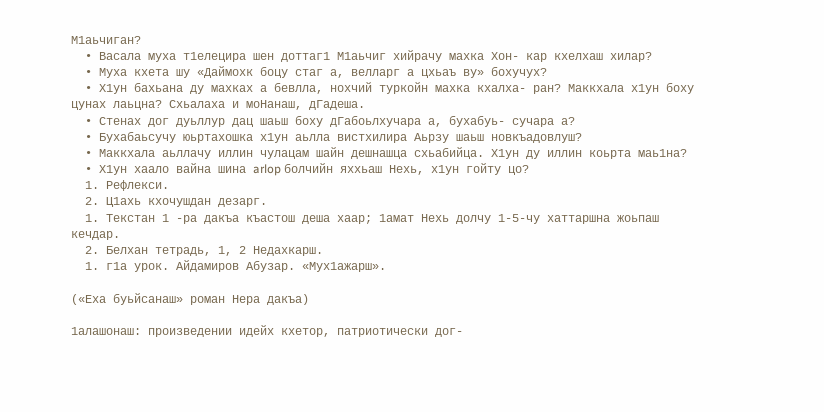М1аьчиган?
  • Васала муха т1елецира шен доттаг1 М1аьчиг хийрачу махка Хон- кар кхелхаш хилар?
  • Муха кхета шу «Даймохк боцу стаг а, велларг а цхьаъ ву» бохучух?
  • Х1ун бахьана ду махках а бевлла, нохчий туркойн махка кхалха- ран? Маккхала х1ун боху цунах лаьцна? Схьалаха и моНанаш, дГадеша.
  • Стенах дог дуьллур дац шаьш боху дГабоьлхучара а, бухабуь- сучара а?
  • Бухабаьсучу юьртахошка х1ун аьлла вистхилира Аьрзу шаьш новкъадовлуш?
  • Маккхала аьллачу иллин чулацам шайн дешнашца схьабийца. Х1ун ду иллин коьрта маь1на?
  • Х1ун хаало вайна шина arlop болчийн яххьаш Нехь, х1ун гойту цо?
  1. Рефлекси.
  2. Ц1ахь кхочушдан дезарг.
  1. Текстан 1 -ра дакъа къастош деша хаар; 1амат Нехь долчу 1-5-чу хаттаршна жоьпаш кечдар.
  2. Белхан тетрадь, 1, 2 Недахкарш.
  1. г1а урок. Айдамиров Абузар. «Мух1ажарш».

(«Еха буьйсанаш» роман Нера дакъа)

1алашонаш: произведении идейх кхетор, патриотически дог-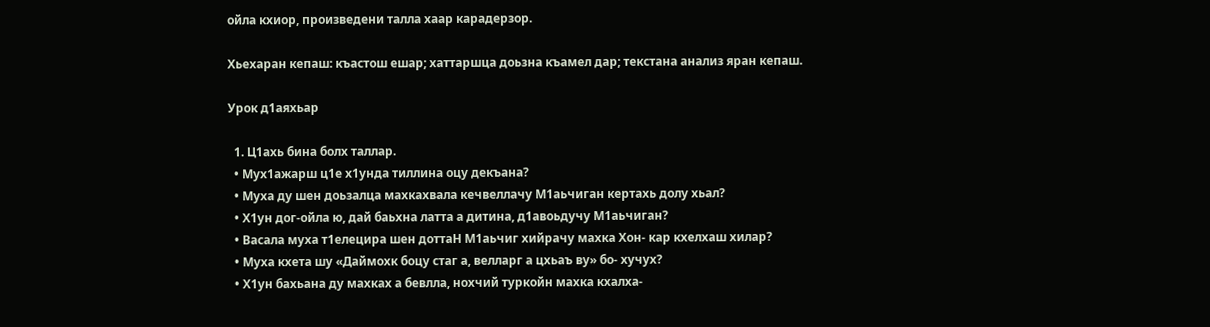ойла кхиор, произведени талла хаар карадерзор.

Хьехаран кепаш: къастош ешар; хаттаршца доьзна къамел дар; текстана анализ яран кепаш.

Урок д1аяхьар

  1. Ц1ахь бина болх таллар.
  • Мух1ажарш ц1е х1унда тиллина оцу декъана?
  • Муха ду шен доьзалца махкахвала кечвеллачу М1аьчиган кертахь долу хьал?
  • Х1ун дог-ойла ю, дай баьхна латта а дитина, д1авоьдучу М1аьчиган?
  • Васала муха т1елецира шен доттаН М1аьчиг хийрачу махка Хон- кар кхелхаш хилар?
  • Муха кхета шу «Даймохк боцу стаг а, велларг а цхьаъ ву» бо- хучух?
  • Х1ун бахьана ду махках а бевлла, нохчий туркойн махка кхалха-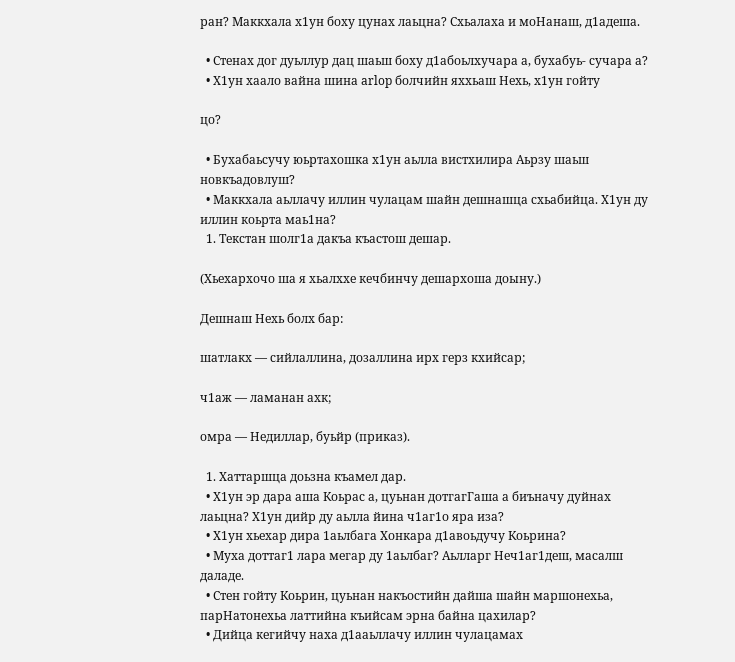ран? Маккхала х1ун боху цунах лаьцна? Схьалаха и моНанаш, д1адеша.

  • Стенах дог дуьллур дац шаьш боху д1абоьлхучара а, бухабуь- сучара а?
  • Х1ун хаало вайна шина arlop болчийн яххьаш Нехь, х1ун гойту

цо?

  • Бухабаьсучу юьртахошка х1ун аьлла вистхилира Аьрзу шаьш новкъадовлуш?
  • Маккхала аьллачу иллин чулацам шайн дешнашца схьабийца. Х1ун ду иллин коьрта маь1на?
  1. Текстан шолг1а дакъа къастош дешар.

(Хьехархочо ша я хьалххе кечбинчу дешархоша доыну.)

Дешнаш Нехь болх бар:

шатлакх — сийлаллина, дозаллина ирх герз кхийсар;

ч1аж — ламанан ахк;

омра — Недиллар, буьйр (приказ).

  1. Хаттаршца доьзна къамел дар.
  • Х1ун эр дара аша Коьрас а, цуьнан дотгагГаша а биъначу дуйнах лаьцна? Х1ун дийр ду аьлла йина ч1аг1о яра иза?
  • Х1ун хьехар дира 1аьлбага Хонкара д1авоьдучу Коьрина?
  • Муха доттаг1 лара мегар ду 1аьлбаг? Аьлларг Неч1аг1деш, масалш даладе.
  • Стен гойту Коьрин, цуьнан накъостийн дайша шайн маршонехьа, парНатонехьа латтийна къийсам эрна байна цахилар?
  • Дийца кегийчу наха д1ааьллачу иллин чулацамах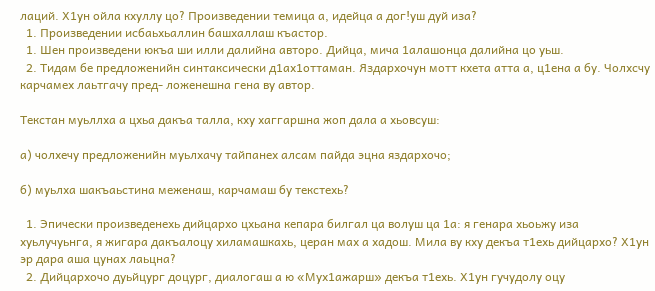лаций. Х1ун ойла кхуллу цо? Произведении темица а, идейца а дог!уш дуй иза?
  1. Произведении исбаьхьаллин башхаллаш къастор.
  1. Шен произведени юкъа ши илли далийна авторо. Дийца, мича 1алашонца далийна цо уьш.
  2. Тидам бе предложенийн синтаксически д1ах1оттаман. Яздархочун мотт кхета атта а, ц1ена а бу. Чолхсчу карчамех лаьтгачу пред- ложенешна гена ву автор.

Текстан муьллха а цхьа дакъа талла, кху хаггаршна жоп дала а хьовсуш:

а) чолхечу предложенийн муьлхачу тайпанех алсам пайда эцна яздархочо;

б) муьлха шакъаьстина меженаш, карчамаш бу текстехь?

  1. Эпически произведенехь дийцархо цхьана кепара билгал ца волуш ца 1а: я генара хьоьжу иза хуьлучуьнга, я жигара дакъалоцу хиламашкахь, церан мах а хадош. Мила ву кху декъа т1ехь дийцархо? Х1ун эр дара аша цунах лаьцна?
  2. Дийцархочо дуьйцург доцург, диалогаш а ю «Мух1ажарш» декъа т1ехь. Х1ун гучудолу оцу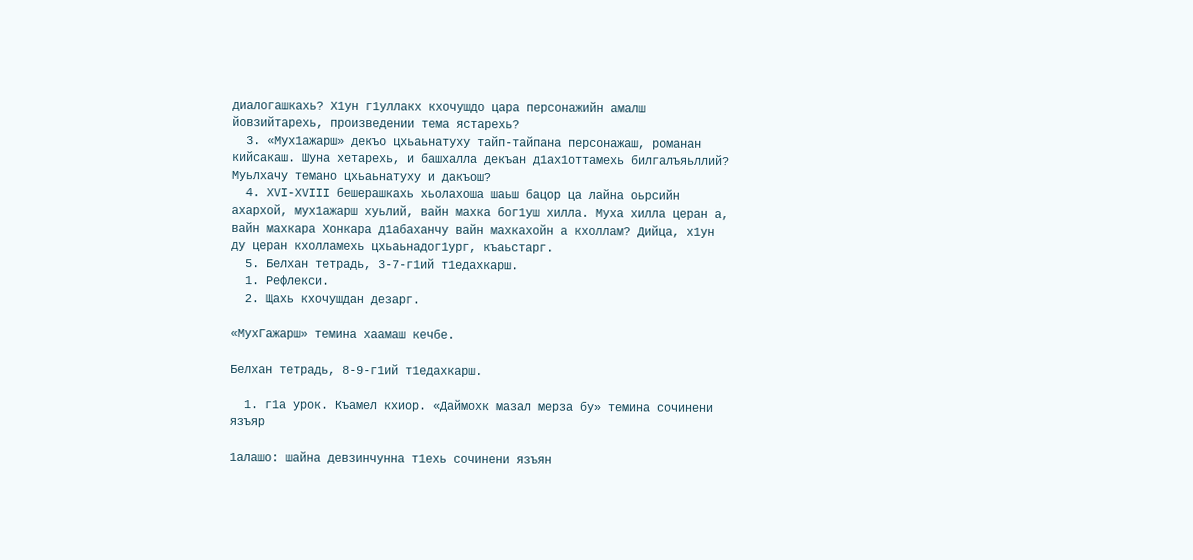диалогашкахь? Х1ун г1уллакх кхочушдо цара персонажийн амалш йовзийтарехь, произведении тема ястарехь?
  3. «Мух1ажарш» декъо цхьаьнатуху тайп-тайпана персонажаш, романан кийсакаш. Шуна хетарехь, и башхалла декъан д1ах1оттамехь билгалъяьллий? Муьлхачу темано цхьаьнатуху и дакъош?
  4. XVI-XVIII бешерашкахь хьолахоша шаьш бацор ца лайна оьрсийн ахархой, мух1ажарш хуьлий, вайн махка бог1уш хилла. Муха хилла церан а, вайн махкара Хонкара д1абаханчу вайн махкахойн а кхоллам? Дийца, х1ун ду церан кхолламехь цхьаьнадог1ург, къаьстарг.
  5. Белхан тетрадь, 3-7-г1ий т1едахкарш.
  1. Рефлекси.
  2. Щахь кхочушдан дезарг.

«МухГажарш» темина хаамаш кечбе.

Белхан тетрадь, 8-9-г1ий т1едахкарш.

  1. г1а урок. Къамел кхиор. «Даймохк мазал мерза бу» темина сочинени язъяр

1алашо: шайна девзинчунна т1ехь сочинени язъян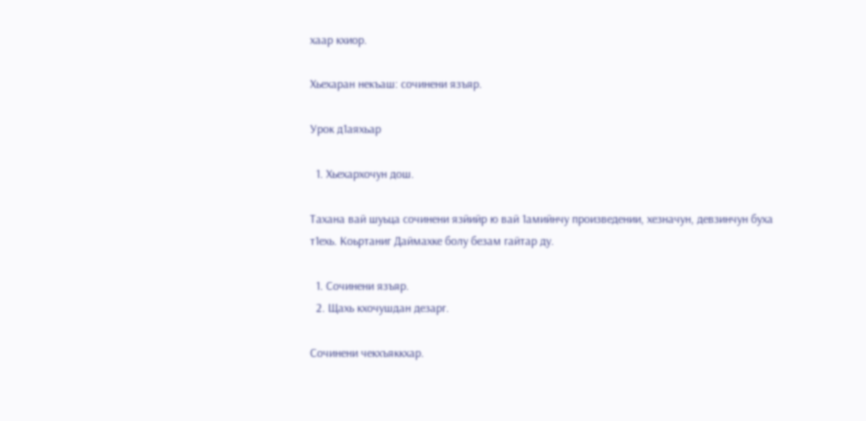хаар кхиор.

Хьехаран некъаш: сочинени язъяр.

Урок д1аяхьар

  1. Хьехархочун дош.

Тахана вай шуьца сочинени язйийр ю вай 1амийнчу произведении, хезначун, девзинчун буха т1ехь. Коьртаниг Даймахке болу безам гайтар ду.

  1. Сочинени язъяр.
  2. Щахь кхочушдан дезарг.

Сочинени чекхъяккхар.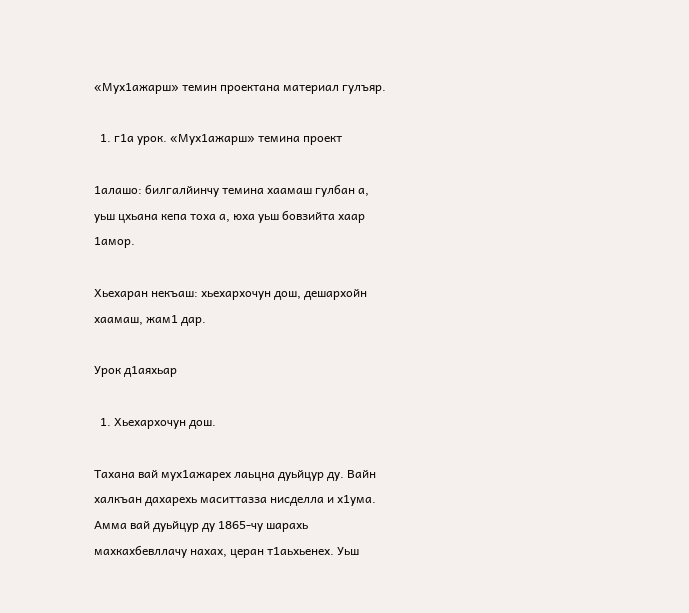«Мух1ажарш» темин проектана материал гулъяр.

  1. г1а урок. «Мух1ажарш» темина проект

1алашо: билгалйинчу темина хаамаш гулбан а, уьш цхьана кепа тоха а, юха уьш бовзийта хаар 1амор.

Хьехаран некъаш: хьехархочун дош, дешархойн хаамаш, жам1 дар.

Урок д1аяхьар

  1. Хьехархочун дош.

Тахана вай мух1ажарех лаьцна дуьйцур ду. Вайн халкъан дахарехь маситтазза нисделла и х1ума. Амма вай дуьйцур ду 1865-чу шарахь махкахбевллачу нахах, церан т1аьхьенех. Уьш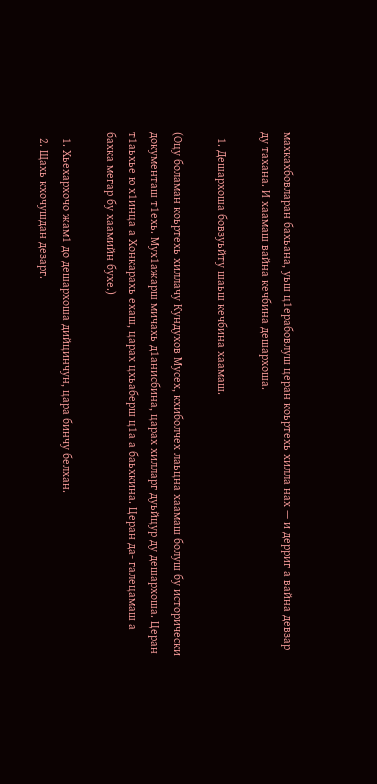махкахбовларан бахьана, уьш ц1ерабовлуш церан коьртехь хилла нах — и дерриг а вайна девзар ду тахана. И хаамаш вайна кечбина дешархоша.

  1. Дешархоша бовзуьйту шаьш кечбина хаамаш.

(Оцу боламан коьртехь хиллачу Кундухов Мусех, кхиболчех лаьцна хаамаш болуш бу исторически документаш т1ехь. Мух1ажарш мичахь д1анисбина, царах хилларг дуьйцур ду дешархоша. Церан т1аьхье ю х1инца а Хонкарахь ехаш, царах цхьаберш ц1а а баьхкина. Церан да- галецамаш а бахка мегар бу хаамийн бухе.)

  1. Хьехархочо жам1 до дешархоша дийцинчун, цара бинчу белхан.
  2. Щахь кхочушдан дезарг.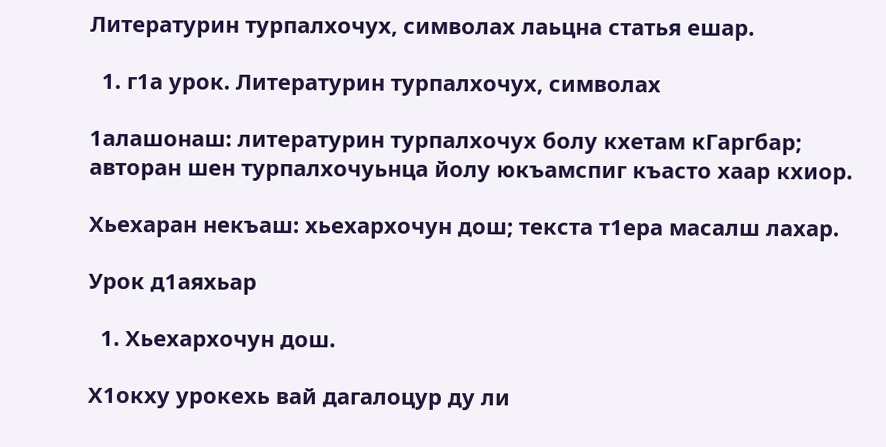Литературин турпалхочух, символах лаьцна статья ешар.

  1. г1а урок. Литературин турпалхочух, символах

1алашонаш: литературин турпалхочух болу кхетам кГаргбар; авторан шен турпалхочуьнца йолу юкъамспиг къасто хаар кхиор.

Хьехаран некъаш: хьехархочун дош; текста т1ера масалш лахар.

Урок д1аяхьар

  1. Хьехархочун дош.

Х1окху урокехь вай дагалоцур ду ли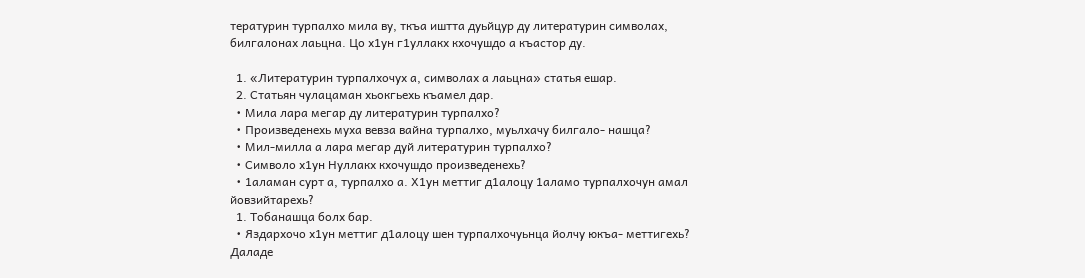тературин турпалхо мила ву, ткъа иштта дуьйцур ду литературин символах, билгалонах лаьцна. Цо х1ун г1уллакх кхочушдо а къастор ду.

  1. «Литературин турпалхочух а, символах а лаьцна» статья ешар.
  2. Статьян чулацаман хьокгьехь къамел дар.
  • Мила лара мегар ду литературин турпалхо?
  • Произведенехь муха вевза вайна турпалхо, муьлхачу билгало- нашца?
  • Мил-милла а лара мегар дуй литературин турпалхо?
  • Символо х1ун Нуллакх кхочушдо произведенехь?
  • 1аламан сурт а, турпалхо а. Х1ун меттиг д1алоцу 1аламо турпалхочун амал йовзийтарехь?
  1. Тобанашца болх бар.
  • Яздархочо х1ун меттиг д1алоцу шен турпалхочуьнца йолчу юкъа- меттигехь? Даладе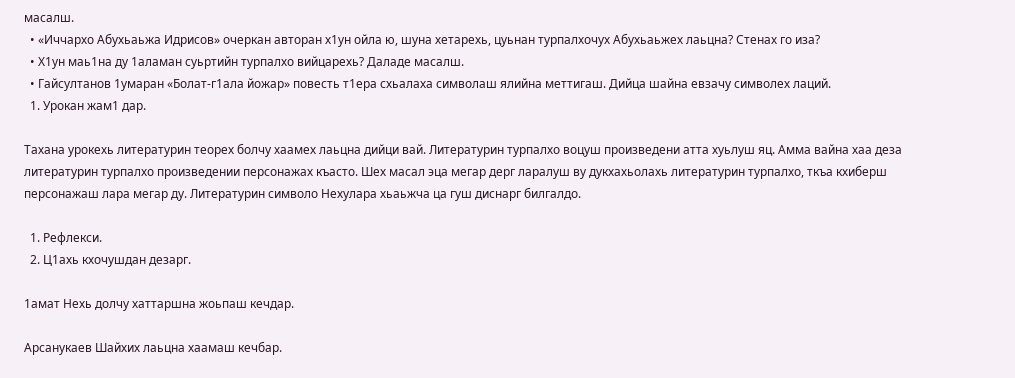масалш.
  • «Иччархо Абухьаьжа Идрисов» очеркан авторан х1ун ойла ю, шуна хетарехь, цуьнан турпалхочух Абухьаьжех лаьцна? Стенах го иза?
  • Х1ун маь1на ду 1аламан суьртийн турпалхо вийцарехь? Даладе масалш.
  • Гайсултанов 1умаран «Болат-г1ала йожар» повесть т1ера схьалаха символаш ялийна меттигаш. Дийца шайна евзачу символех лаций.
  1. Урокан жам1 дар.

Тахана урокехь литературин теорех болчу хаамех лаьцна дийци вай. Литературин турпалхо воцуш произведени атта хуьлуш яц. Амма вайна хаа деза литературин турпалхо произведении персонажах къасто. Шех масал эца мегар дерг ларалуш ву дукхахьолахь литературин турпалхо, ткъа кхиберш персонажаш лара мегар ду. Литературин символо Нехулара хьаьжча ца гуш диснарг билгалдо.

  1. Рефлекси.
  2. Ц1ахь кхочушдан дезарг.

1амат Нехь долчу хаттаршна жоьпаш кечдар.

Арсанукаев Шайхих лаьцна хаамаш кечбар.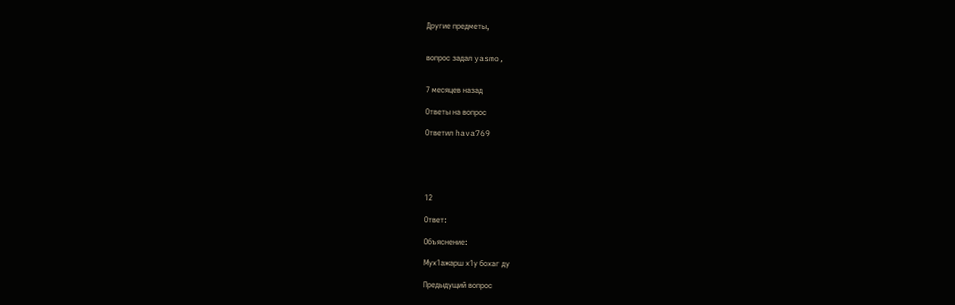Другие предметы,


вопрос задал yasmo,


7 месяцев назад

Ответы на вопрос

Ответил hava769





12

Ответ:

Объяснение:

Мух1ажарш х1у бохаг ду

Предыдущий вопрос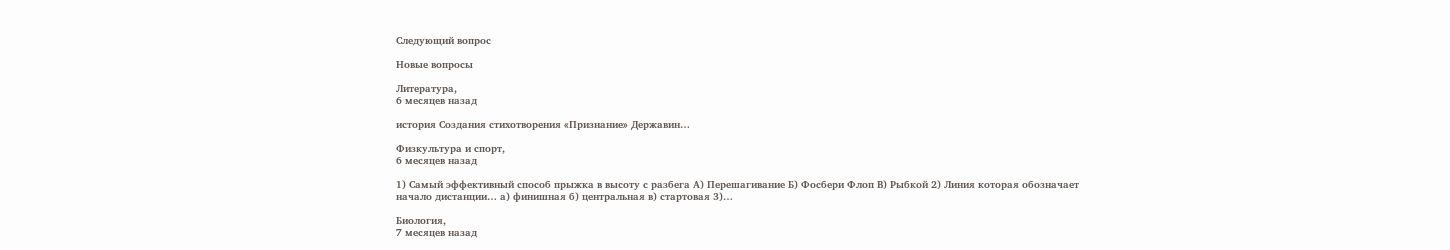Следующий вопрос

Новые вопросы

Литература,
6 месяцев назад

история Создания стихотворения «Признание» Державин…

Физкультура и спорт,
6 месяцев назад

1) Самый эффективный способ прыжка в высоту с разбега А) Перешагивание Б) Фосбери Флоп В) Рыбкой 2) Линия которая обозначает начало дистанции… а) финишная б) центральная в) стартовая 3)…

Биология,
7 месяцев назад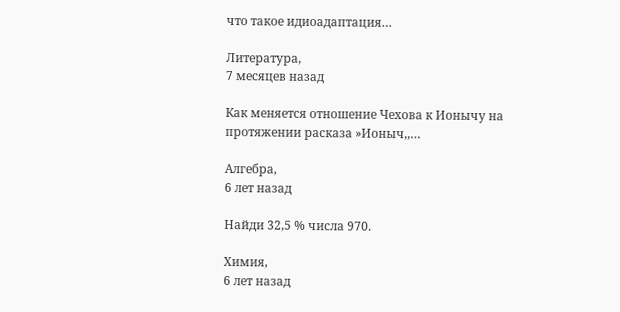что такое идиоадаптация…

Литература,
7 месяцев назад

Как меняется отношение Чехова к Ионычу на протяжении расказа »Ионыч,,…

Алгебра,
6 лет назад

Найди 32,5 % числа 970.

Химия,
6 лет назад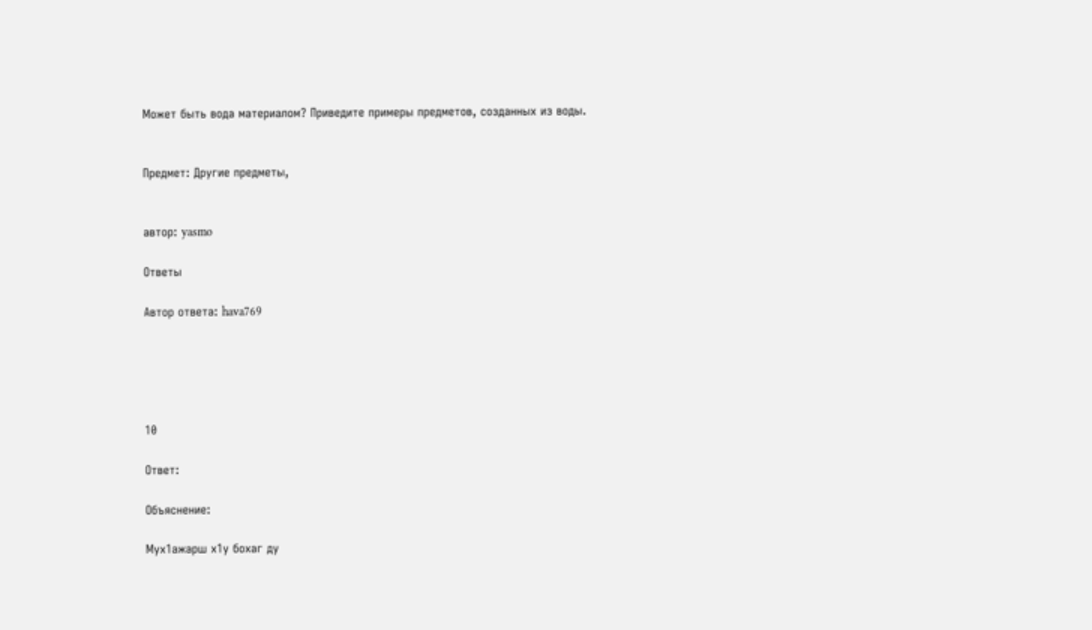Может быть вода материалом? Приведите примеры предметов, созданных из воды.


Предмет: Другие предметы,


автор: yasmo

Ответы

Автор ответа: hava769





10

Ответ:

Объяснение:

Мух1ажарш х1у бохаг ду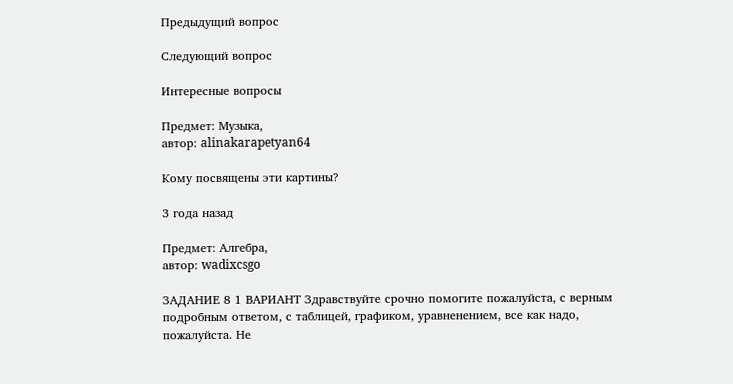Предыдущий вопрос

Следующий вопрос

Интересные вопросы

Предмет: Музыка,
автор: alinakarapetyan64

Кому посвящены эти картины?

3 года назад

Предмет: Алгебра,
автор: wadixcsgo

ЗАДАНИЕ 8 1 ВАРИАНТ Здравствуйте срочно помогите пожалуйста, с верным подробным ответом, с таблицей, графиком, уравненением, все как надо, пожалуйста. Не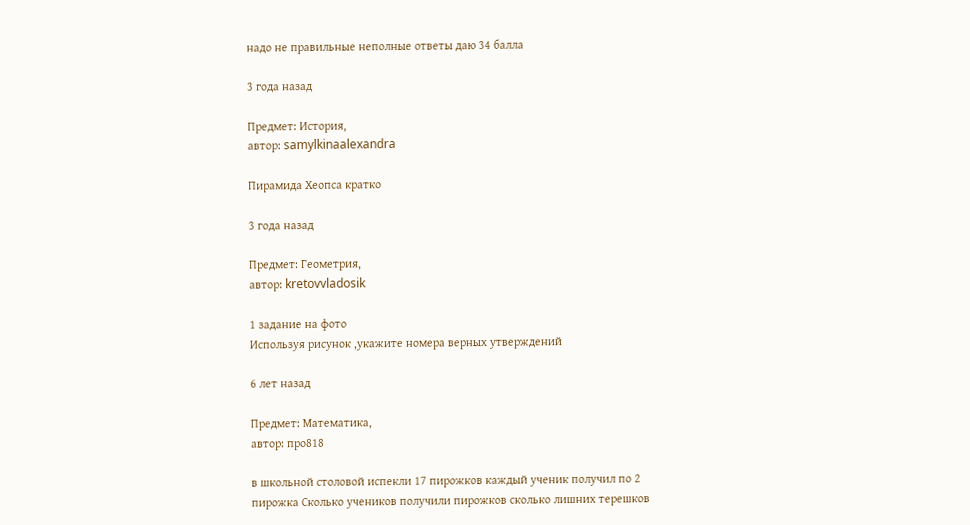надо не правильные неполные ответы даю 34 балла

3 года назад

Предмет: История,
автор: samylkinaalexandra

Пирамида Хеопса кратко

3 года назад

Предмет: Геометрия,
автор: kretovvladosik

1 задание на фото
Используя рисунок ,укажите номера верных утверждений

6 лет назад

Предмет: Математика,
автор: про818

в школьной столовой испекли 17 пирожков каждый ученик получил по 2 пирожка Сколько учеников получили пирожков сколько лишних терешков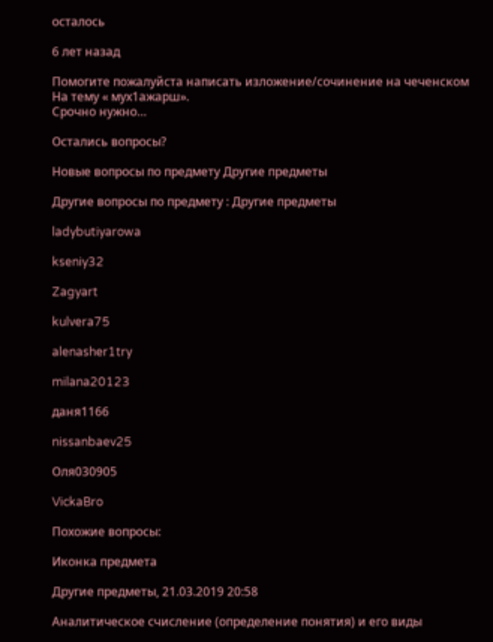осталось

6 лет назад

Помогите пожалуйста написать изложение/сочинение на чеченском
На тему « мух1ажарш».
Срочно нужно…

Остались вопросы?

Новые вопросы по предмету Другие предметы

Другие вопросы по предмету : Другие предметы

ladybutiyarowa

kseniy32

Zagyart

kulvera75

alenasher1try

milana20123

даня1166

nissanbaev25

Оля030905

VickaBro

Похожие вопросы:

Иконка предмета

Другие предметы, 21.03.2019 20:58

Аналитическое счисление (определение понятия) и его виды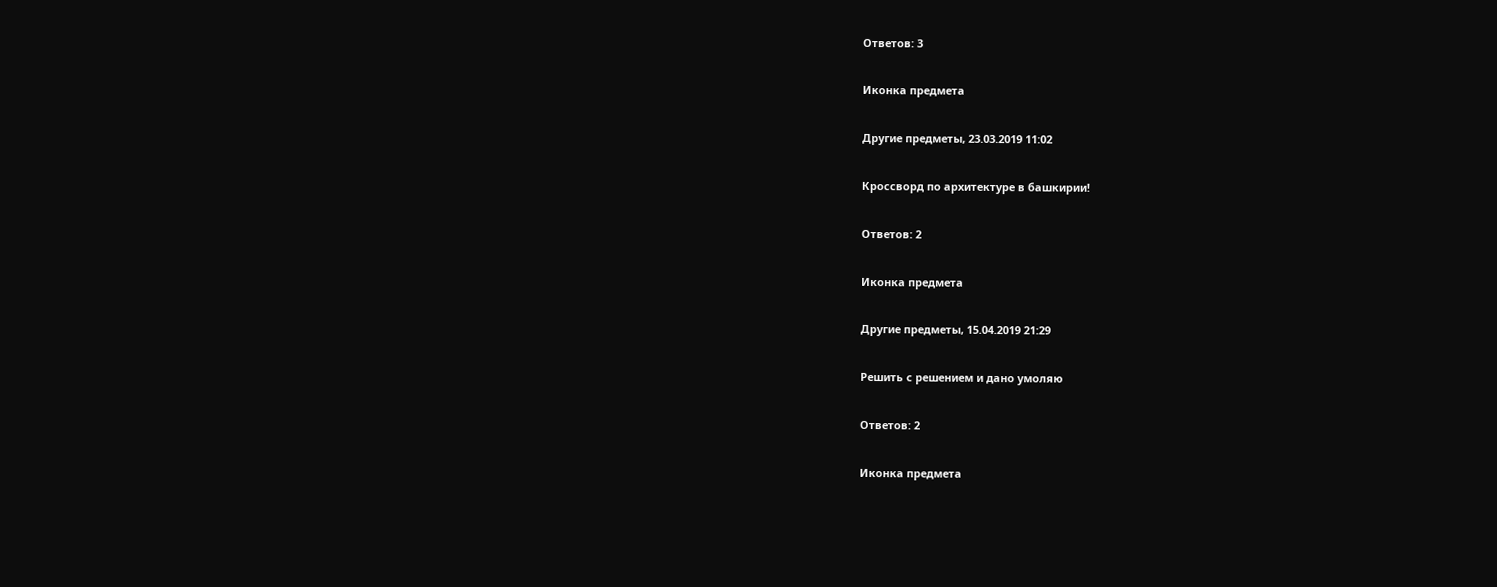Ответов: 3

Иконка предмета

Другие предметы, 23.03.2019 11:02

Кроссворд по архитектуре в башкирии!

Ответов: 2

Иконка предмета

Другие предметы, 15.04.2019 21:29

Решить с решением и дано умоляю

Ответов: 2

Иконка предмета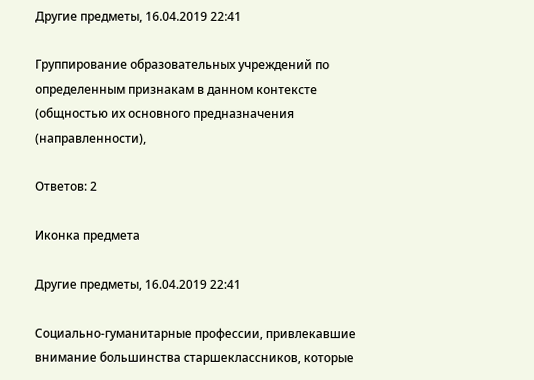Другие предметы, 16.04.2019 22:41

Группирование образовательных учреждений по определенным признакам в данном контексте (общностью их основного предназначения (направленности),

Ответов: 2

Иконка предмета

Другие предметы, 16.04.2019 22:41

Социально-гуманитарные профессии, привлекавшие внимание большинства старшеклассников, которые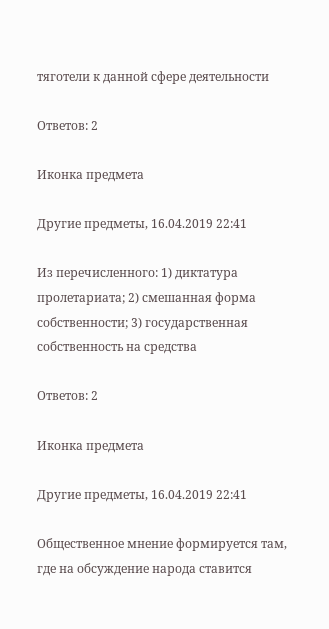тяготели к данной сфере деятельности

Ответов: 2

Иконка предмета

Другие предметы, 16.04.2019 22:41

Из перечисленного: 1) диктатура пролетариата; 2) смешанная форма собственности; 3) государственная собственность на средства

Ответов: 2

Иконка предмета

Другие предметы, 16.04.2019 22:41

Общественное мнение формируется там, где на обсуждение народа ставится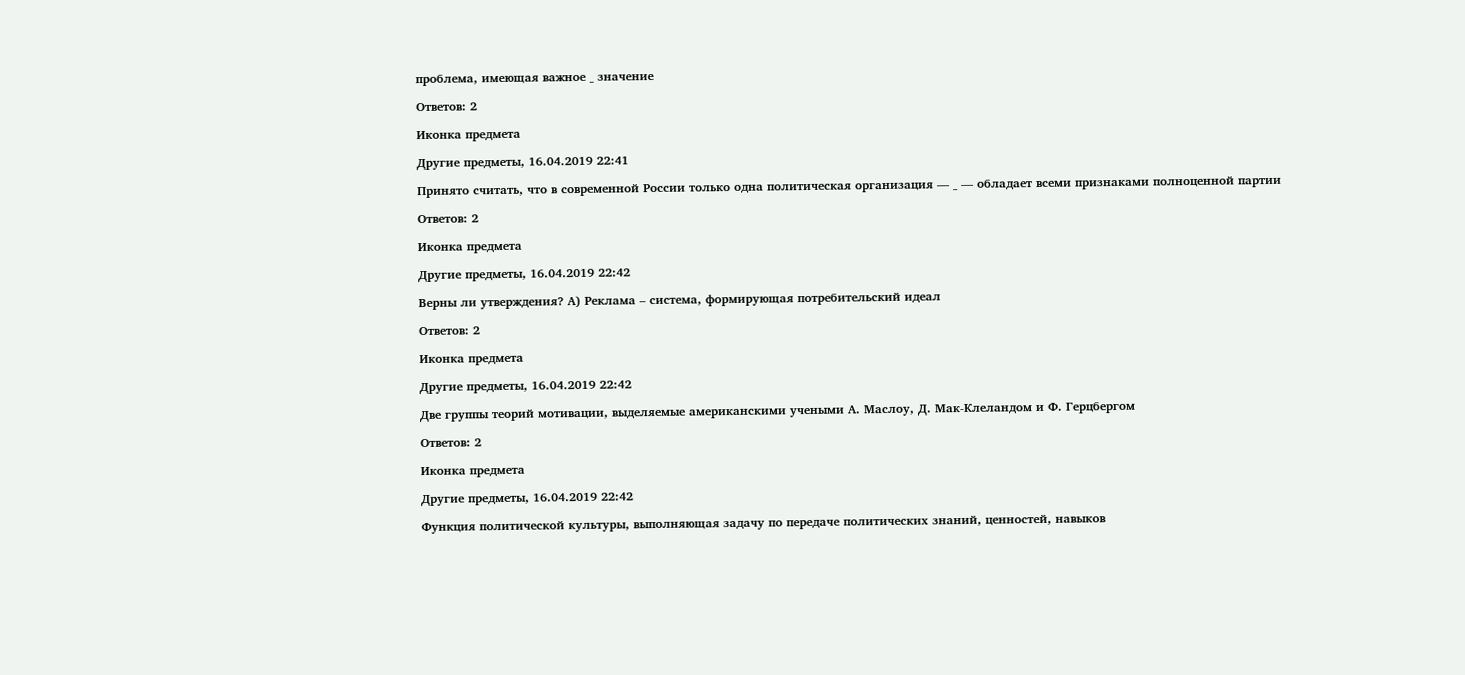проблема, имеющая важное _ значение

Ответов: 2

Иконка предмета

Другие предметы, 16.04.2019 22:41

Принято считать, что в современной России только одна политическая организация — _ — обладает всеми признаками полноценной партии

Ответов: 2

Иконка предмета

Другие предметы, 16.04.2019 22:42

Верны ли утверждения? А) Реклама – система, формирующая потребительский идеал

Ответов: 2

Иконка предмета

Другие предметы, 16.04.2019 22:42

Две группы теорий мотивации, выделяемые американскими учеными А. Маслоу, Д. Мак-Клеландом и Ф. Герцбергом

Ответов: 2

Иконка предмета

Другие предметы, 16.04.2019 22:42

Функция политической культуры, выполняющая задачу по передаче политических знаний, ценностей, навыков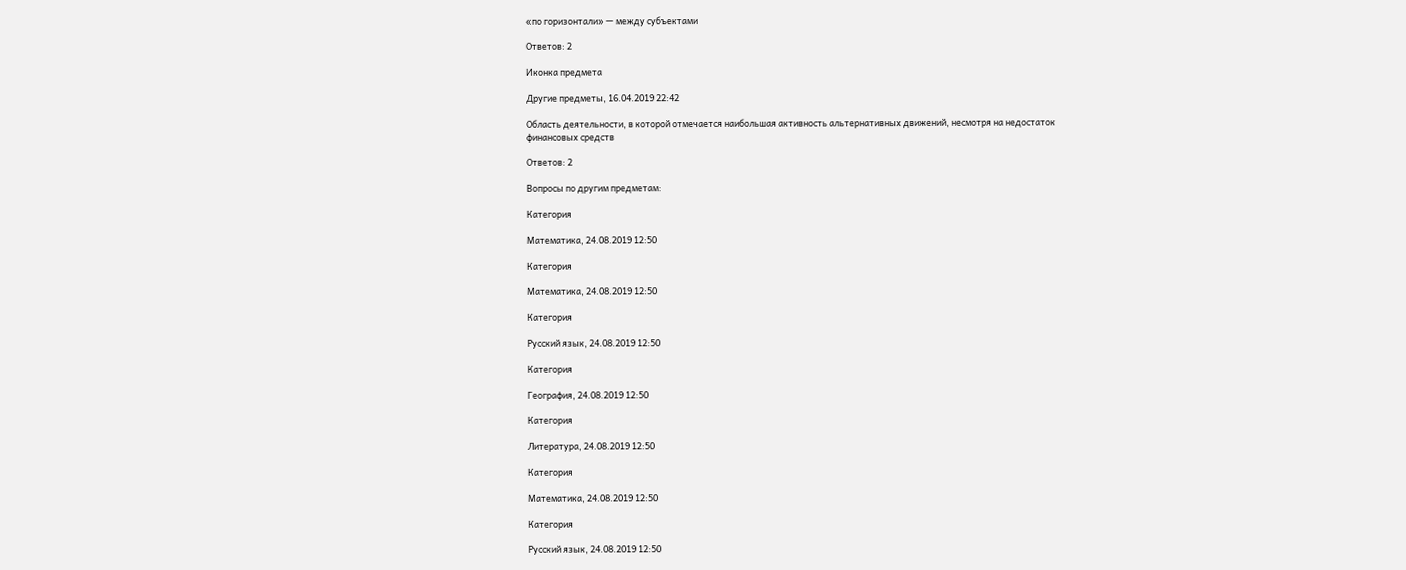«по горизонтали» — между субъектами

Ответов: 2

Иконка предмета

Другие предметы, 16.04.2019 22:42

Область деятельности, в которой отмечается наибольшая активность альтернативных движений, несмотря на недостаток финансовых средств

Ответов: 2

Вопросы по другим предметам:

Категория

Математика, 24.08.2019 12:50

Категория

Математика, 24.08.2019 12:50

Категория

Русский язык, 24.08.2019 12:50

Категория

География, 24.08.2019 12:50

Категория

Литература, 24.08.2019 12:50

Категория

Математика, 24.08.2019 12:50

Категория

Русский язык, 24.08.2019 12:50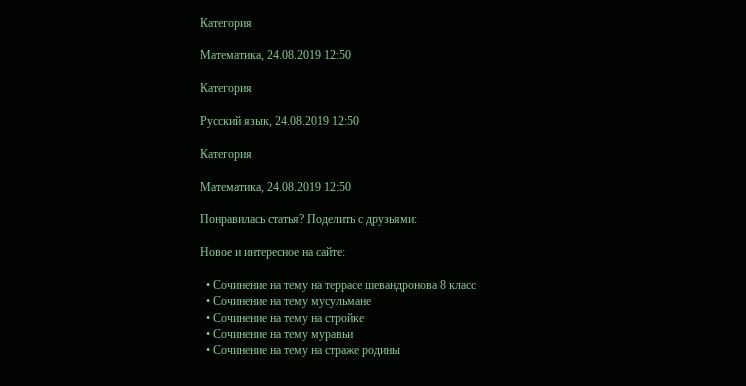Категория

Математика, 24.08.2019 12:50

Категория

Русский язык, 24.08.2019 12:50

Категория

Математика, 24.08.2019 12:50

Понравилась статья? Поделить с друзьями:

Новое и интересное на сайте:

  • Сочинение на тему на террасе шевандронова 8 класс
  • Сочинение на тему мусульмане
  • Сочинение на тему на стройке
  • Сочинение на тему муравьи
  • Сочинение на тему на страже родины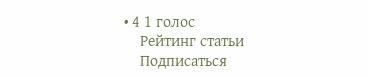• 4 1 голос
    Рейтинг статьи
    Подписаться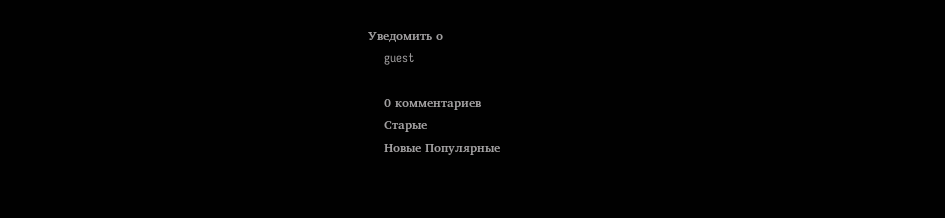Уведомить о
    guest

    0 комментариев
    Старые
    Новые Популярные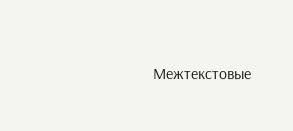Межтекстовые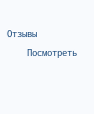Отзывы
    Посмотреть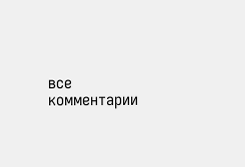все комментарии